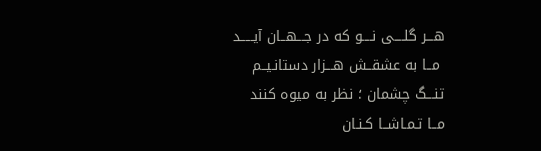هـــر گلــــی نــــو که در جـــهــان آیـــــد
 مــا به عشقــش هـــزار دستانـیــم
تنـــگ چشمان ؛ نظر به میوه کنند
مــا تـمـاشــا کـنـان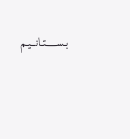بـســـــتـانــیـم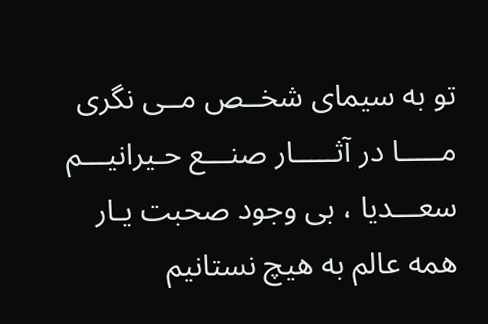تو به سیمای شخــص مــی نگری
مـــــا در آثـــــار صنـــع حـیرانیـــم
سعـــدیا ، بی وجود صحبت یـار
همه عالم به هیچ نستانیم